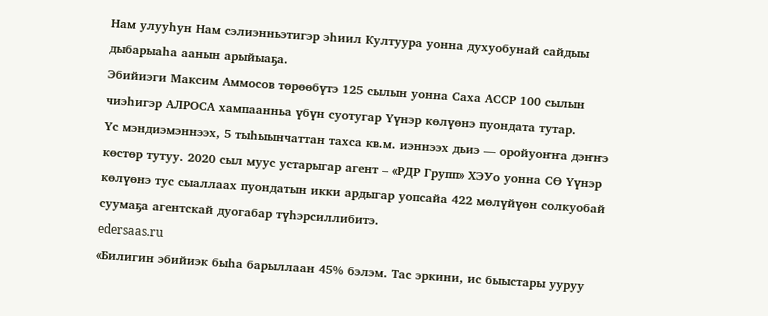Нам улууһун Нам сэлиэнньэтигэр эһиил Култуура уонна духуобунай сайдыы дыбарыаһа аанын арыйыаҕа.
Эбийиэги Максим Аммосов төрөөбүтэ 125 сылын уонна Саха АССР 100 сылын чиэһигэр АЛРОСА хампаанньа үбүн суотугар Үүнэр көлүөнэ пуондата тутар.
Үс мэндиэмэннээх, 5 тыһыынчаттан тахса кв.м. иэннээх дьиэ — оройуоҥҥа дэҥҥэ көстөр тутуу. 2020 сыл муус устарыгар агент – «РДР Групп» ХЭУо уонна СӨ Үүнэр көлүөнэ тус сыаллаах пуондатын икки ардыгар уопсайа 422 мөлүйүөн солкуобай суумаҕа агентскай дуогабар түһэрсиллибитэ.
edersaas.ru
«Билигин эбийиэк быһа барыллаан 45% бэлэм. Тас эркини, ис быыстары ууруу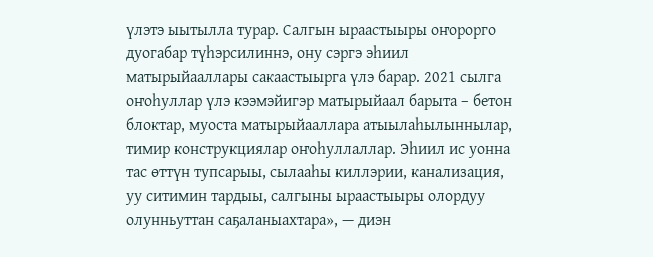үлэтэ ыытылла турар. Салгын ыраастыыры оҥорорго дуогабар түһэрсилиннэ, ону сэргэ эһиил матырыйааллары сакаастыырга үлэ барар. 2021 сылга оҥоһуллар үлэ кээмэйигэр матырыйаал барыта – бетон блоктар, муоста матырыйааллара атыылаһылыннылар, тимир конструкциялар оҥоһуллаллар. Эһиил ис уонна тас өттүн тупсарыы, сылааһы киллэрии, канализация, уу ситимин тардыы, салгыны ыраастыыры олордуу олунньуттан саҕаланыахтара», — диэн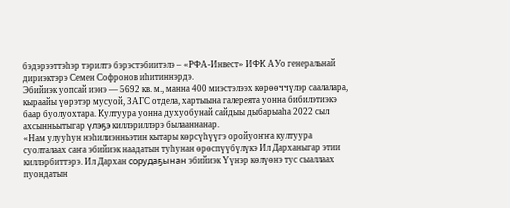бэдэрээттэһэр тэрилтэ бэрэстэбиитэлэ – «РФА-Инвест» ИФК АУо генеральнай дириэктэрэ Семен Софронов иһитиннэрдэ.
Эбийиэк уопсай иэнэ — 5692 кв. м., манна 400 миэстэлээх көрөөччүлэр саалалара, кыраайы үөрэтэр мусуой, ЗАГС отдела, хартыына галереята уонна бибилэтиэкэ баар буолуохтара. Култуура уонна духуобунай сайдыы дыбарыаһа 2022 сыл ахсынньытыгар үлэҕэ киллэриллэрэ былааннанар.
«Нам улууһун нэһилиэнньэтин кытары көрсүһүүгэ оройуоҥҥа култуура суолталаах саҥа эбийиэк наадатын туһунан өрөспүүбүлүкэ Ил Дарханыгар этии киллэрбиттэрэ. Ил Дархан сорудаҕынан эбийиэк Үүнэр көлүөнэ тус сыаллаах пуондатын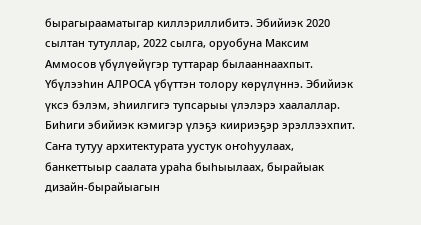бырагырааматыгар киллэриллибитэ. Эбийиэк 2020 сылтан тутуллар, 2022 сылга, оруобуна Максим Аммосов үбүлүөйүгэр туттарар былааннаахпыт.
Үбүлээһин АЛРОСА үбүттэн толору көрүлүннэ. Эбийиэк үксэ бэлэм, эһиилгигэ тупсарыы үлэлэрэ хаалаллар. Биһиги эбийиэк кэмигэр үлэҕэ киириэҕэр эрэллээхпит. Саҥа тутуу архитектурата уустук оҥоһуулаах, банкеттыыр саалата ураһа быһыылаах, бырайыак дизайн-бырайыагын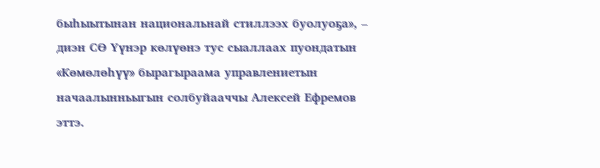быһыытынан национальнай стиллээх буолуоҕа», – диэн СӨ Үүнэр көлүөнэ тус сыаллаах пуондатын «Көмөлөһүү» бырагыраама управлениетын начаалынньыгын солбуйааччы Алексей Ефремов эттэ.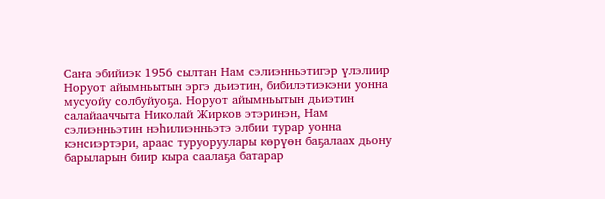Саҥа эбийиэк 1956 сылтан Нам сэлиэнньэтигэр үлэлиир Норуот айымньытын эргэ дьиэтин, бибилэтиэкэни уонна мусуойу солбуйуоҕа. Норуот айымньытын дьиэтин салайааччыта Николай Жирков этэринэн, Нам сэлиэнньэтин нэһилиэнньэтэ элбии турар уонна кэнсиэртэри, араас туруоруулары көрүөн баҕалаах дьону барыларын биир кыра саалаҕа батарар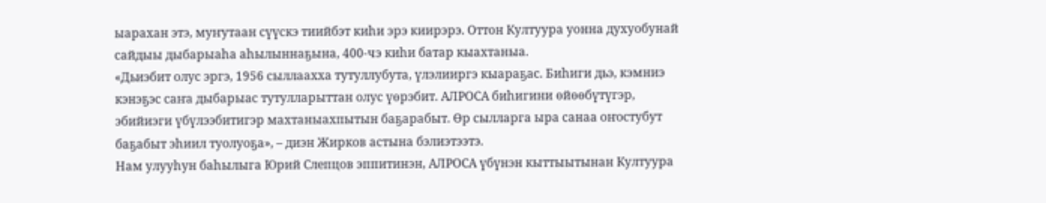ыарахан этэ, муҥутаан сүүскэ тиийбэт киһи эрэ киирэрэ. Оттон Култуура уонна духуобунай сайдыы дыбарыаһа аһылыннаҕына, 400-чэ киһи батар кыахтаныа.
«Дьиэбит олус эргэ, 1956 сыллаахха тутуллубута, үлэлииргэ кыараҕас. Биһиги дьэ, кэмниэ кэнэҕэс саҥа дыбарыас тутулларыттан олус үөрэбит. АЛРОСА биһигини өйөөбүтүгэр, эбийиэги үбүлээбитигэр махтаныахпытын баҕарабыт. Өр сылларга ыра санаа оҥостубут баҕабыт эһиил туолуоҕа», – диэн Жирков астына бэлиэтээтэ.
Нам улууһун баһылыга Юрий Слепцов эппитинэн, АЛРОСА үбүнэн кыттыытынан Култуура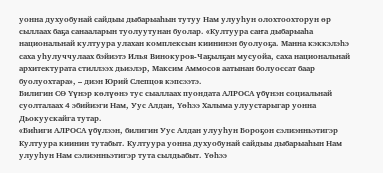уонна духуобунай сайдыы дыбарыаһын тутуу Нам улууһун олохтоохторун өр сыллаах баҕа санааларын туолуутунан буолар. «Култуура саҥа дыбарыаһа национальнай култуура улахан комплексын киининэн буолуоҕа. Манна кэккэлэһэ саха уһулуччулаах бэйиэтэ Илья Винокуров-Чаҕылҕан мусуойа, саха национальнай архитектурата стиллээх дьиэлэр, Максим Аммосов аатынан болуоссат баар буолуохтара», – диэн Юрий Слепцов кэпсээтэ.
Билигин СӨ Үүнэр көлүөнэ тус сыаллаах пуондата АЛРОСА үбүнэн социальнай суолталаах 4 эбийиэги Нам, Уус Алдан, Үөһээ Халыма улуустарыгар уонна Дьокуускайга тутар.
«Биһиги АЛРОСА үбүлээн, билигин Уус Алдан улууһун Бороҕон сэлиэнньэтигэр Култуура киинин тутабыт. Култуура уонна духуобунай сайдыы дыбарыаһын Нам улууһун Нам сэлиэнньэтигэр тута сылдьабыт. Үөһээ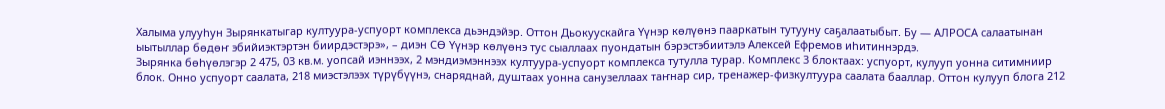Халыма улууһун Зырянкатыгар култуура-успуорт комплекса дьэндэйэр. Оттон Дьокуускайга Үүнэр көлүөнэ пааркатын тутууну саҕалаатыбыт. Бу — АЛРОСА салаатынан ыытыллар бөдөҥ эбийиэктэртэн биирдэстэрэ», – диэн СӨ Үүнэр көлүөнэ тус сыаллаах пуондатын бэрэстэбиитэлэ Алексей Ефремов иһитиннэрдэ.
Зырянка бөһүөлэгэр 2 475, 03 кв.м. уопсай иэннээх, 2 мэндиэмэннээх култуура-успуорт комплекса тутулла турар. Комплекс 3 блоктаах: успуорт, кулууп уонна ситимниир блок. Онно успуорт саалата, 218 миэстэлээх түрүбүүнэ, снаряднай, душтаах уонна санузеллаах таҥнар сир, тренажер-физкултуура саалата бааллар. Оттон кулууп блога 212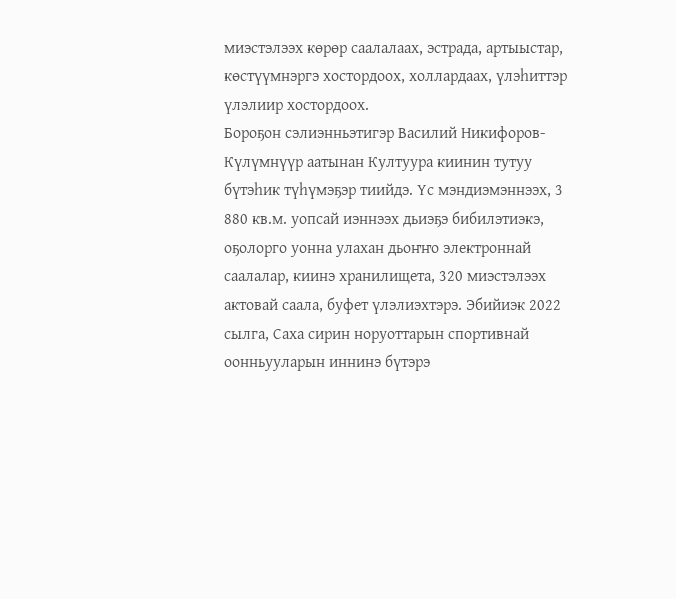миэстэлээх көрөр саалалаах, эстрада, артыыстар, көстүүмнэргэ хостордоох, холлардаах, үлэһиттэр үлэлиир хостордоох.
Бороҕон сэлиэнньэтигэр Василий Никифоров-Күлүмнүүр аатынан Култуура киинин тутуу бүтэһик түһүмэҕэр тиийдэ. Үс мэндиэмэннээх, 3 880 кв.м. уопсай иэннээх дьиэҕэ бибилэтиэкэ, оҕолорго уонна улахан дьоҥҥо электроннай саалалар, киинэ хранилищета, 320 миэстэлээх актовай саала, буфет үлэлиэхтэрэ. Эбийиэк 2022 сылга, Саха сирин норуоттарын спортивнай оонньууларын иннинэ бүтэрэ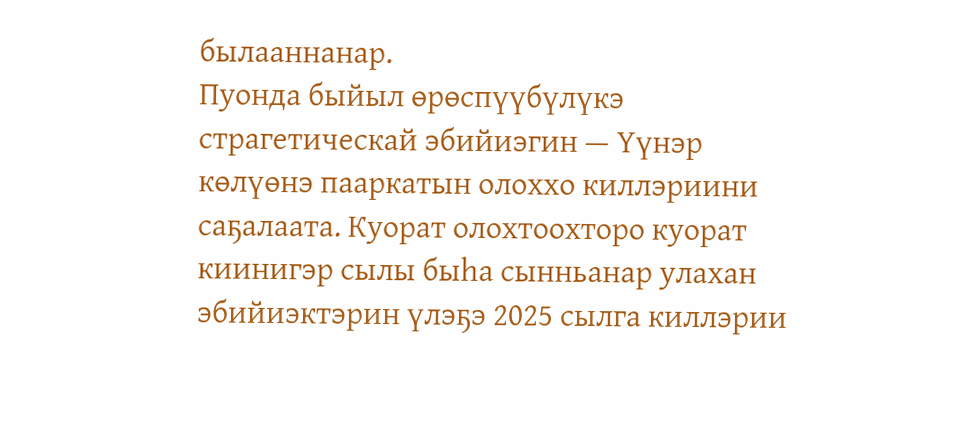былааннанар.
Пуонда быйыл өрөспүүбүлүкэ страгетическай эбийиэгин — Үүнэр көлүөнэ пааркатын олоххо киллэриини саҕалаата. Куорат олохтоохторо куорат киинигэр сылы быһа сынньанар улахан эбийиэктэрин үлэҕэ 2025 сылга киллэрии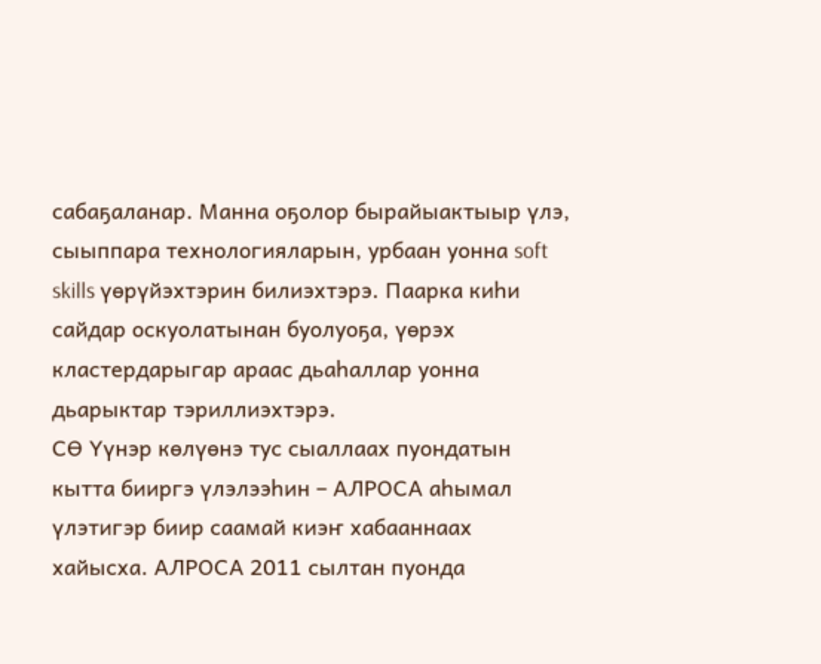сабаҕаланар. Манна оҕолор бырайыактыыр үлэ, сыыппара технологияларын, урбаан уонна soft skills үөрүйэхтэрин билиэхтэрэ. Паарка киһи сайдар оскуолатынан буолуоҕа, үөрэх кластердарыгар араас дьаһаллар уонна дьарыктар тэриллиэхтэрэ.
СӨ Үүнэр көлүөнэ тус сыаллаах пуондатын кытта бииргэ үлэлээһин – АЛРОСА аһымал үлэтигэр биир саамай киэҥ хабааннаах хайысха. АЛРОСА 2011 сылтан пуонда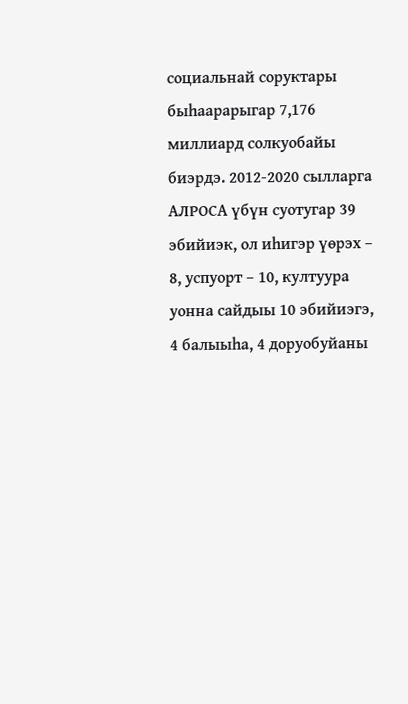социальнай соруктары быһаарарыгар 7,176 миллиард солкуобайы биэрдэ. 2012-2020 сылларга АЛРОСА үбүн суотугар 39 эбийиэк, ол иһигэр үөрэх – 8, успуорт – 10, култуура уонна сайдыы 10 эбийиэгэ, 4 балыыһа, 4 доруобуйаны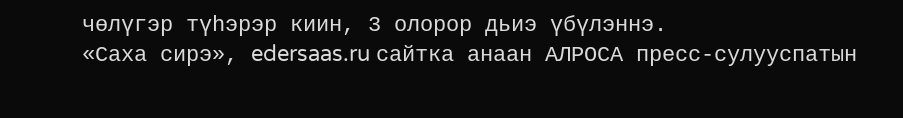чөлүгэр түһэрэр киин, 3 олорор дьиэ үбүлэннэ.
«Саха сирэ», edersaas.ru сайтка анаан АЛРОСА пресс-сулууспатын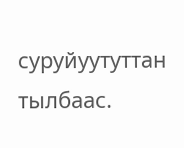суруйуутуттан тылбаас.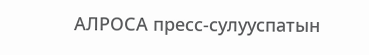АЛРОСА пресс-сулууспатын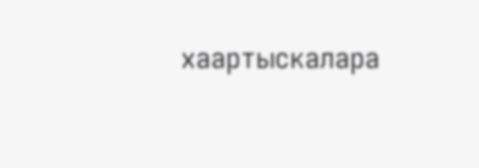хаартыскалара